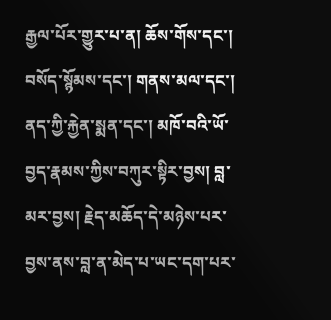རྒྱལ་པོར་གྱུར་པ་ན། ཆོས་གོས་དང་། བསོད་སྙོམས་དང་། གནས་མལ་དང་། ནད་ཀྱི་རྐྱེན་སྨན་དང་། མཁོ་བའི་ཡོ་བྱད་རྣམས་ཀྱིས་བཀུར་སྟིར་བྱས། བླ་མར་བྱས། རྗེད་མཆོད་དེ་མཉེས་པར་བྱས་ནས་བླ་ན་མེད་པ་ཡང་དག་པར་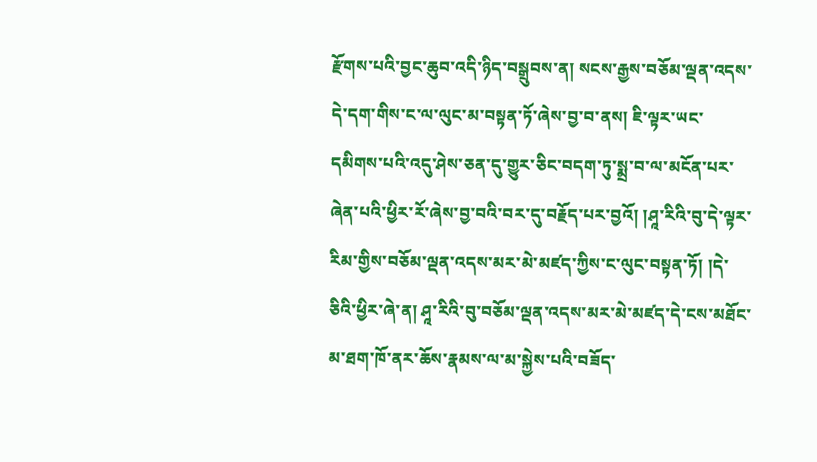རྫོགས་པའི་བྱང་ཆུབ་འདི་ཉིད་བསྒྲུབས་ན། སངས་རྒྱས་བཅོམ་ལྡན་འདས་དེ་དག་གིས་ང་ལ་ལུང་མ་བསྟན་ཏོ་ཞེས་བྱ་བ་ནས། ཇི་ལྟར་ཡང་དམིགས་པའི་འདུ་ཤེས་ཅན་དུ་གྱུར་ཅིང་བདག་ཏུ་སྨྲ་བ་ལ་མངོན་པར་ཞེན་པའི་ཕྱིར་རོ་ཞེས་བྱ་བའི་བར་དུ་བརྗོད་པར་བྱའོ། །ཤཱ་རིའི་བུ་དེ་ལྟར་རིམ་གྱིས་བཅོམ་ལྡན་འདས་མར་མེ་མཛད་ཀྱིས་ང་ལུང་བསྟན་ཏོ། །དེ་ཅིའི་ཕྱིར་ཞེ་ན། ཤཱ་རིའི་བུ་བཅོམ་ལྡན་འདས་མར་མེ་མཛད་དེ་ངས་མཐོང་མ་ཐག་ཁོ་ནར་ཆོས་རྣམས་ལ་མ་སྐྱེས་པའི་བཟོད་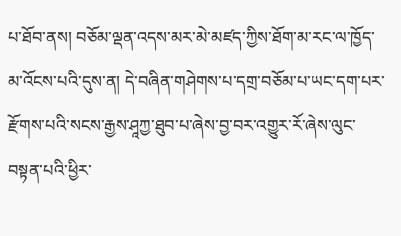པ་ཐོབ་ནས། བཅོམ་ལྡན་འདས་མར་མེ་མཛད་ཀྱིས་ཐོག་མ་རང་ལ་ཁྱོད་མ་འོངས་པའི་དུས་ན། དེ་བཞིན་གཤེགས་པ་དགྲ་བཅོམ་པ་ཡང་དག་པར་རྫོགས་པའི་སངས་རྒྱས་ཤཱཀྱ་ཐུབ་པ་ཞེས་བྱ་བར་འགྱུར་རོ་ཞེས་ལུང་བསྟན་པའི་ཕྱིར་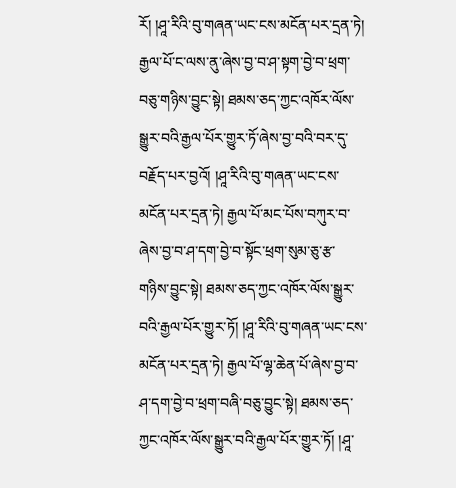རོ། །ཤཱ་རིའི་བུ་གཞན་ཡང་ངས་མངོན་པར་དྲན་ཏེ། རྒྱལ་པོ་ང་ལས་ནུ་ཞེས་བྱ་བ་ཤ་སྟག་བྱེ་བ་ཕྲག་བཅུ་གཉིས་བྱུང་སྟེ། ཐམས་ཅད་ཀྱང་འཁོར་ལོས་སྒྱུར་བའི་རྒྱལ་པོར་གྱུར་ཏོ་ཞེས་བྱ་བའི་བར་དུ་བརྗོད་པར་བྱའོ། །ཤཱ་རིའི་བུ་གཞན་ཡང་ངས་མངོན་པར་དྲན་ཏེ། རྒྱལ་པོ་མང་པོས་བཀུར་བ་ཞེས་བྱ་བ་ཤ་དག་བྱེ་བ་སྟོང་ཕྲག་སུམ་ཅུ་རྩ་གཉིས་བྱུང་སྟེ། ཐམས་ཅད་ཀྱང་འཁོར་ལོས་སྒྱུར་བའི་རྒྱལ་པོར་གྱུར་ཏོ། །ཤཱ་རིའི་བུ་གཞན་ཡང་ངས་མངོན་པར་དྲན་ཏེ། རྒྱལ་པོ་ལྷ་ཆེན་པོ་ཞེས་བྱ་བ་ཤ་དག་བྱེ་བ་ཕྲག་བཞི་བཅུ་བྱུང་སྟེ། ཐམས་ཅད་ཀྱང་འཁོར་ལོས་སྒྱུར་བའི་རྒྱལ་པོར་གྱུར་ཏོ། །ཤཱ་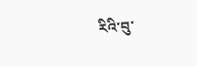རིའི་བུ་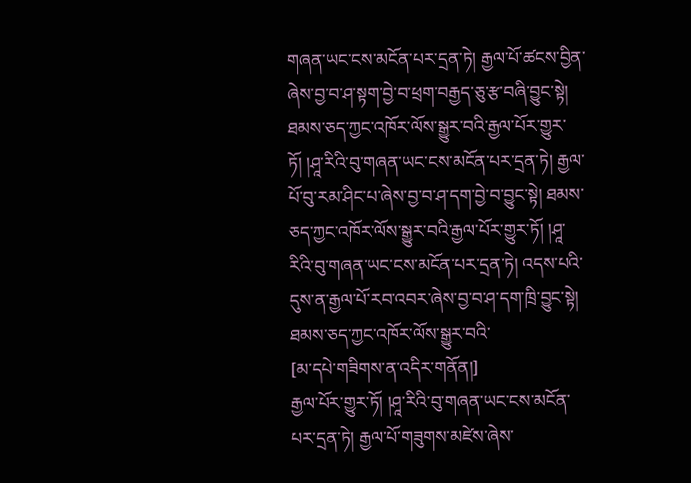གཞན་ཡང་ངས་མངོན་པར་དྲན་ཏེ། རྒྱལ་པོ་ཚངས་བྱིན་ཞེས་བྱ་བ་ཤ་སྟག་བྱེ་བ་ཕྲག་བརྒྱད་ཅུ་རྩ་བཞི་བྱུང་སྟེ། ཐམས་ཅད་ཀྱང་འཁོར་ལོས་སྒྱུར་བའི་རྒྱལ་པོར་གྱུར་ཏོ། །ཤཱ་རིའི་བུ་གཞན་ཡང་ངས་མངོན་པར་དྲན་ཏེ། རྒྱལ་པོ་བུ་རམ་ཤིང་པ་ཞེས་བྱ་བ་ཤ་དག་བྱེ་བ་བྱུང་སྟེ། ཐམས་ཅད་ཀྱང་འཁོར་ལོས་སྒྱུར་བའི་རྒྱལ་པོར་གྱུར་ཏོ། །ཤཱ་རིའི་བུ་གཞན་ཡང་ངས་མངོན་པར་དྲན་ཏེ། འདས་པའི་དུས་ན་རྒྱལ་པོ་རབ་འབར་ཞེས་བྱ་བ་ཤ་དག་ཁྲི་བྱུང་སྟེ། ཐམས་ཅད་ཀྱང་འཁོར་ལོས་སྒྱུར་བའི་
[མ་དཔེ་གཟིགས་ན་འདིར་གནོན།]
རྒྱལ་པོར་གྱུར་ཏོ། །ཤཱ་རིའི་བུ་གཞན་ཡང་ངས་མངོན་པར་དྲན་ཏེ། རྒྱལ་པོ་གཟུགས་མཛེས་ཞེས་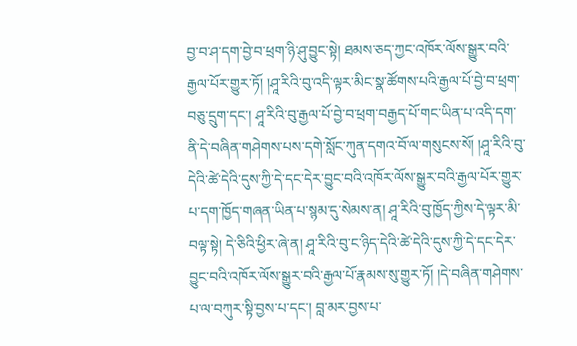བྱ་བ་ཤ་དག་བྱེ་བ་ཕྲག་ཉི་ཤུ་བྱུང་སྟེ། ཐམས་ཅད་ཀྱང་འཁོར་ལོས་སྒྱུར་བའི་རྒྱལ་པོར་གྱུར་ཏོ། །ཤཱ་རིའི་བུ་འདི་ལྟར་མིང་སྣ་ཚོགས་པའི་རྒྱལ་པོ་བྱེ་བ་ཕྲག་བཅུ་དྲུག་དང་། ཤཱ་རིའི་བུ་རྒྱལ་པོ་བྱེ་བ་ཕྲག་བརྒྱད་པོ་གང་ཡིན་པ་འདི་དག་ནི་དེ་བཞིན་གཤེགས་པས་དགེ་སློང་ཀུན་དགའ་བོ་ལ་གསུངས་སོ། །ཤཱ་རིའི་བུ་དེའི་ཚེ་དེའི་དུས་ཀྱི་དེ་དང་དེར་བྱུང་བའི་འཁོར་ལོས་སྒྱུར་བའི་རྒྱལ་པོར་གྱུར་པ་དག་ཁྱོད་གཞན་ཡིན་པ་སྙམ་དུ་སེམས་ན། ཤཱ་རིའི་བུ་ཁྱོད་ཀྱིས་དེ་ལྟར་མི་བལྟ་སྟེ། དེ་ཅིའི་ཕྱིར་ཞེ་ན། ཤཱ་རིའི་བུ་ང་ཉིད་དེའི་ཚེ་དེའི་དུས་ཀྱི་དེ་དང་དེར་བྱུང་བའི་འཁོར་ལོས་སྒྱུར་བའི་རྒྱལ་པོ་རྣམས་སུ་གྱུར་ཏོ། །དེ་བཞིན་གཤེགས་པ་ལ་བཀུར་སྟི་བྱས་པ་དང་། བླ་མར་བྱས་པ་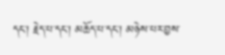དང་། རྗེད་པ་དང་། མཆོད་པ་དང་། མཉེས་པར་བྱས་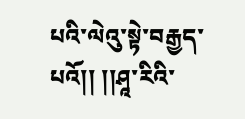པའི་ལེའུ་སྟེ་བརྒྱད་པའོ།། །།ཤཱ་རིའི་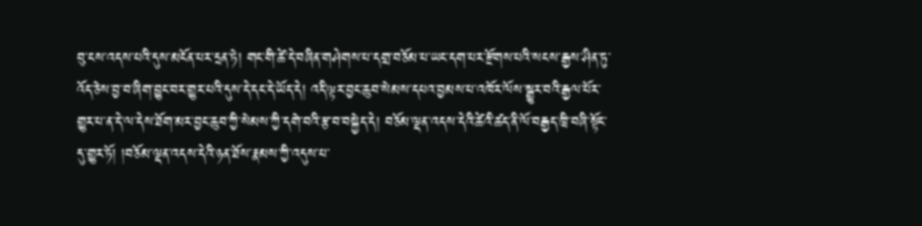བུ་ངས་འདས་པའི་དུས་མངོན་པར་དྲན་ཏེ། གང་གི་ཚེ་དེ་བཞིན་གཤེགས་པ་དགྲ་བཅོམ་པ་ཡང་དག་པར་རྫོགས་པའི་སངས་རྒྱས་ཤིན་ཏུ་འོད་ཅེས་བྱ་བ་ཞིག་བྱུང་བར་གྱུར་པའི་དུས་དེ་དང་དེ་ཡོད་དེ། འདི་ལྟར་བྱང་ཆུབ་སེམས་དཔའ་བྱམས་པ་འཁོར་ལོས་སྒྱུར་བའི་རྒྱལ་པོར་གྱུར་པ་ན་དེ་ལ་དེས་ཐོག་མར་བྱང་ཆུབ་ཀྱི་སེམས་ཀྱི་དགེ་བའི་རྩ་བ་བསྐྱེད་དེ། བཅོམ་ལྡན་འདས་དེའི་ཚེའི་ཚད་ནི་ལོ་བརྒྱད་ཁྲི་བཞི་སྟོང་དུ་གྱུར་ཏོ། །བཅོམ་ལྡན་འདས་དེའི་ཉན་ཐོས་རྣམས་ཀྱི་འདུས་པ་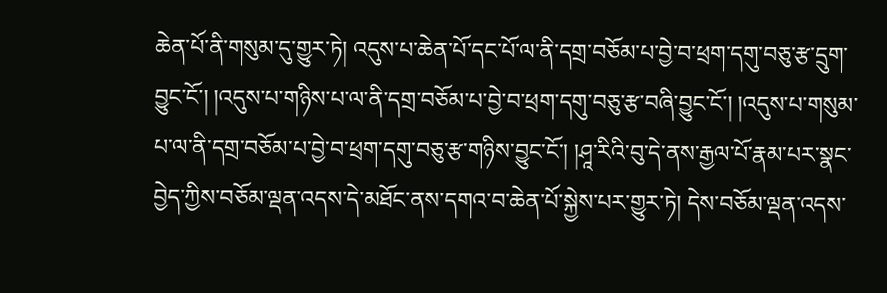ཆེན་པོ་ནི་གསུམ་དུ་གྱུར་ཏེ། འདུས་པ་ཆེན་པོ་དང་པོ་ལ་ནི་དགྲ་བཅོམ་པ་བྱེ་བ་ཕྲག་དགུ་བཅུ་རྩ་དྲུག་བྱུང་ངོ་། །འདུས་པ་གཉིས་པ་ལ་ནི་དགྲ་བཅོམ་པ་བྱེ་བ་ཕྲག་དགུ་བཅུ་རྩ་བཞི་བྱུང་ངོ་། །འདུས་པ་གསུམ་པ་ལ་ནི་དགྲ་བཅོམ་པ་བྱེ་བ་ཕྲག་དགུ་བཅུ་རྩ་གཉིས་བྱུང་ངོ་། །ཤཱ་རིའི་བུ་དེ་ནས་རྒྱལ་པོ་རྣམ་པར་སྣང་བྱེད་ཀྱིས་བཅོམ་ལྡན་འདས་དེ་མཐོང་ནས་དགའ་བ་ཆེན་པོ་སྐྱེས་པར་གྱུར་ཏེ། དེས་བཅོམ་ལྡན་འདས་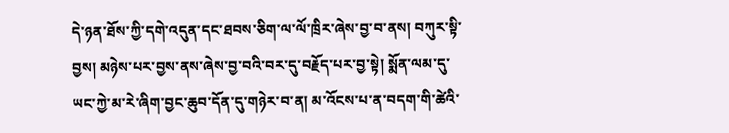དེ་ཉན་ཐོས་ཀྱི་དགེ་འདུན་དང་ཐབས་ཅིག་ལ་ལོ་ཁྲིར་ཞེས་བྱ་བ་ནས། བཀུར་སྟི་བྱས། མཉེས་པར་བྱས་ནས་ཞེས་བྱ་བའི་བར་དུ་བརྗོད་པར་བྱ་སྟེ། སྨོན་ལམ་དུ་ཡང་ཀྱེ་མ་རེ་ཞིག་བྱང་ཆུབ་དོན་དུ་གཉེར་བ་ན། མ་འོངས་པ་ན་བདག་གི་ཚེའི་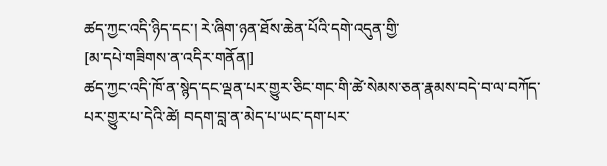ཚད་ཀྱང་འདི་ཉིད་དང་། རེ་ཞིག་ཉན་ཐོས་ཆེན་པོའི་དགེ་འདུན་གྱི་
[མ་དཔེ་གཟིགས་ན་འདིར་གནོན།]
ཚད་ཀྱང་འདི་ཁོ་ན་སྙེད་དང་ལྡན་པར་གྱུར་ཅིང་གང་གི་ཚེ་སེམས་ཅན་རྣམས་བདེ་བ་ལ་བཀོད་པར་གྱུར་པ་དེའི་ཚེ། བདག་བླ་ན་མེད་པ་ཡང་དག་པར་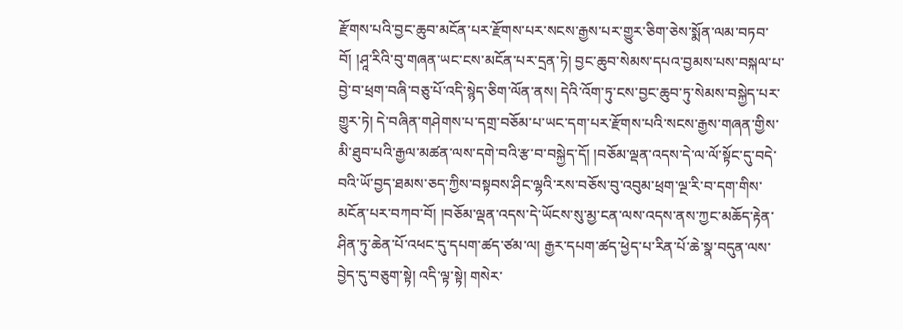རྫོགས་པའི་བྱང་ཆུབ་མངོན་པར་རྫོགས་པར་སངས་རྒྱས་པར་གྱུར་ཅིག་ཅེས་སྨོན་ལམ་བཏབ་བོ། །ཤཱ་རིའི་བུ་གཞན་ཡང་ངས་མངོན་པར་དྲན་ཏེ། བྱང་ཆུབ་སེམས་དཔའ་བྱམས་པས་བསྐལ་པ་བྱེ་བ་ཕྲག་བཞི་བཅུ་པོ་འདི་སྙེད་ཅིག་ལོན་ནས། དེའི་འོག་ཏུ་ངས་བྱང་ཆུབ་ཏུ་སེམས་བསྐྱེད་པར་གྱུར་ཏེ། དེ་བཞིན་གཤེགས་པ་དགྲ་བཅོམ་པ་ཡང་དག་པར་རྫོགས་པའི་སངས་རྒྱས་གཞན་གྱིས་མི་ཐུབ་པའི་རྒྱལ་མཚན་ལས་དགེ་བའི་རྩ་བ་བསྐྱེད་དོ། །བཅོམ་ལྡན་འདས་དེ་ལ་ལོ་སྟོང་དུ་བདེ་བའི་ཡོ་བྱད་ཐམས་ཅད་ཀྱིས་བསྟབས་ཤིང་ལྷའི་རས་བཅོས་བུ་འབུམ་ཕྲག་ལྔ་རི་བ་དག་གིས་མངོན་པར་བཀབ་བོ། །བཅོམ་ལྡན་འདས་དེ་ཡོངས་སུ་མྱ་ངན་ལས་འདས་ནས་ཀྱང་མཆོད་རྟེན་ཤིན་ཏུ་ཆེན་པོ་འཕང་དུ་དཔག་ཚད་ཙམ་ལ། རྒྱར་དཔག་ཚད་ཕྱེད་པ་རིན་པོ་ཆེ་སྣ་བདུན་ལས་བྱེད་དུ་བཅུག་སྟེ། འདི་ལྟ་སྟེ། གསེར་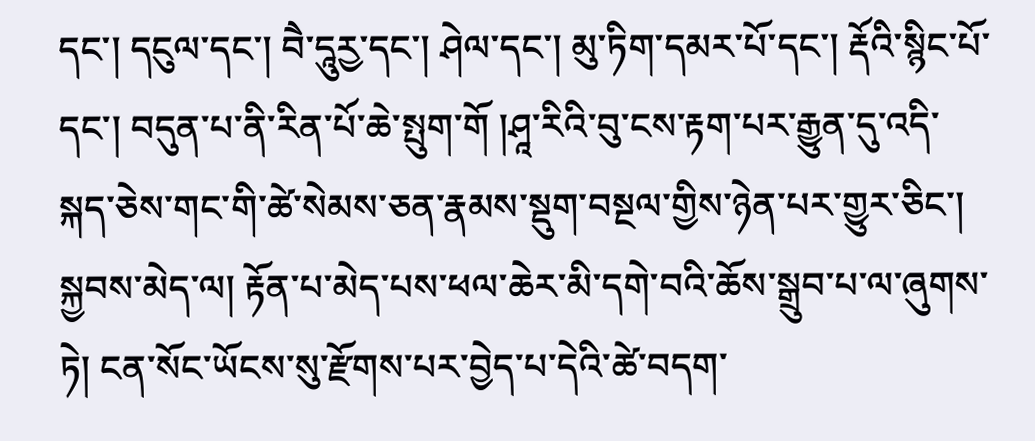དང་། དངུལ་དང་། བཻ་དཱུཪྱ་དང་། ཤེལ་དང་། མུ་ཏིག་དམར་པོ་དང་། རྡོའི་སྙིང་པོ་དང་། བདུན་པ་ནི་རིན་པོ་ཆེ་སྤུག་གོ །ཤཱ་རིའི་བུ་ངས་རྟག་པར་རྒྱུན་དུ་འདི་སྐད་ཅེས་གང་གི་ཚེ་སེམས་ཅན་རྣམས་སྡུག་བསྔལ་གྱིས་ཉེན་པར་གྱུར་ཅིང་། སྐྱབས་མེད་ལ། རྟོན་པ་མེད་པས་ཕལ་ཆེར་མི་དགེ་བའི་ཆོས་སྒྲུབ་པ་ལ་ཞུགས་ཏེ། ངན་སོང་ཡོངས་སུ་རྫོགས་པར་བྱེད་པ་དེའི་ཚེ་བདག་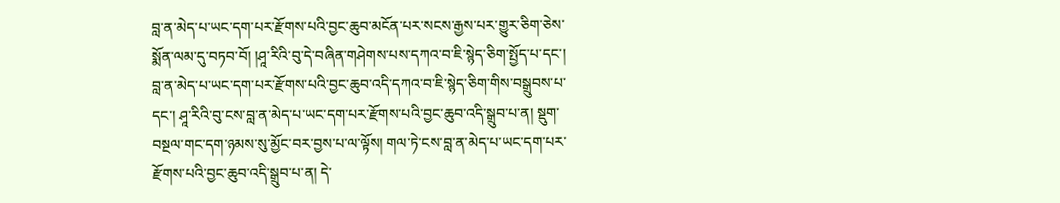བླ་ན་མེད་པ་ཡང་དག་པར་རྫོགས་པའི་བྱང་ཆུབ་མངོན་པར་སངས་རྒྱས་པར་གྱུར་ཅིག་ཅེས་སྨོན་ལམ་དུ་བཏབ་བོ། །ཤཱ་རིའི་བུ་དེ་བཞིན་གཤེགས་པས་དཀའ་བ་ཇི་སྙེད་ཅིག་སྤྱོད་པ་དང་། བླ་ན་མེད་པ་ཡང་དག་པར་རྫོགས་པའི་བྱང་ཆུབ་འདི་དཀའ་བ་ཇི་སྙེད་ཅིག་གིས་བསྒྲུབས་པ་དང་། ཤཱ་རིའི་བུ་ངས་བླ་ན་མེད་པ་ཡང་དག་པར་རྫོགས་པའི་བྱང་ཆུབ་འདི་སྒྲུབ་པ་ན། སྡུག་བསྔལ་གང་དག་ཉམས་སུ་མྱོང་བར་བྱས་པ་ལ་ལྟོས། གལ་ཏེ་ངས་བླ་ན་མེད་པ་ཡང་དག་པར་རྫོགས་པའི་བྱང་ཆུབ་འདི་སྒྲུབ་པ་ན། དེ་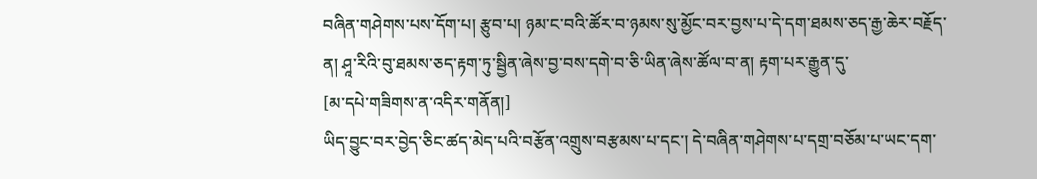བཞིན་གཤེགས་པས་དོག་པ། རྩུབ་པ། ཉམ་ང་བའི་ཚོར་བ་ཉམས་སུ་མྱོང་བར་བྱས་པ་དེ་དག་ཐམས་ཅད་རྒྱ་ཆེར་བརྗོད་ན། ཤཱ་རིའི་བུ་ཐམས་ཅད་རྟག་ཏུ་སྦྱིན་ཞེས་བྱ་བས་དགེ་བ་ཅི་ཡིན་ཞེས་ཚོལ་བ་ན། རྟག་པར་རྒྱུན་དུ་
[མ་དཔེ་གཟིགས་ན་འདིར་གནོན།]
ཡིད་བྱུང་བར་བྱེད་ཅིང་ཚད་མེད་པའི་བརྩོན་འགྲུས་བརྩམས་པ་དང་། དེ་བཞིན་གཤེགས་པ་དགྲ་བཅོམ་པ་ཡང་དག་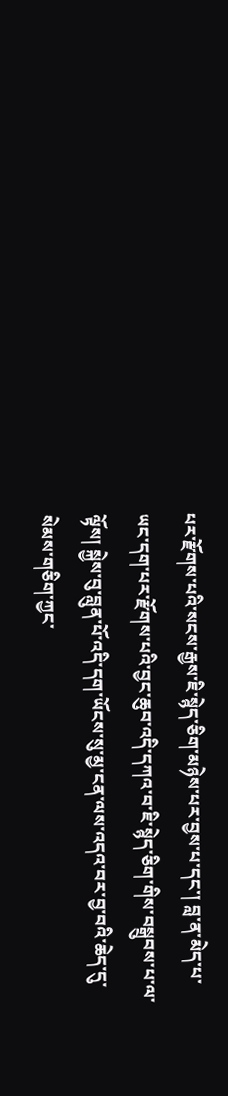པར་རྫོགས་པའི་སངས་རྒྱས་ཇི་སྙེད་ཅིག་མཉེས་པར་བྱས་པ་དང་། བླ་ན་མེད་པ་ཡང་དག་པར་རྫོགས་པའི་བྱང་ཆུབ་འདི་དཀའ་བ་ཇི་སྙེད་ཅིག་གིས་བསྒྲུབས་པ་ལ་ལྟོས། སྐྱེས་བུ་བླུན་པོ་འདི་དག་ཡོངས་སུ་མྱ་ངན་ལས་འདའ་བར་བྱ་བའི་ཆེད་དུ་སེམས་གཅིག་ཀྱང་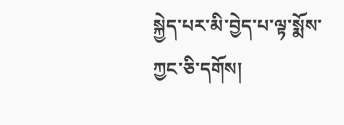སྐྱེད་པར་མི་བྱེད་པ་ལྟ་སྨོས་ཀྱང་ཅི་དགོས།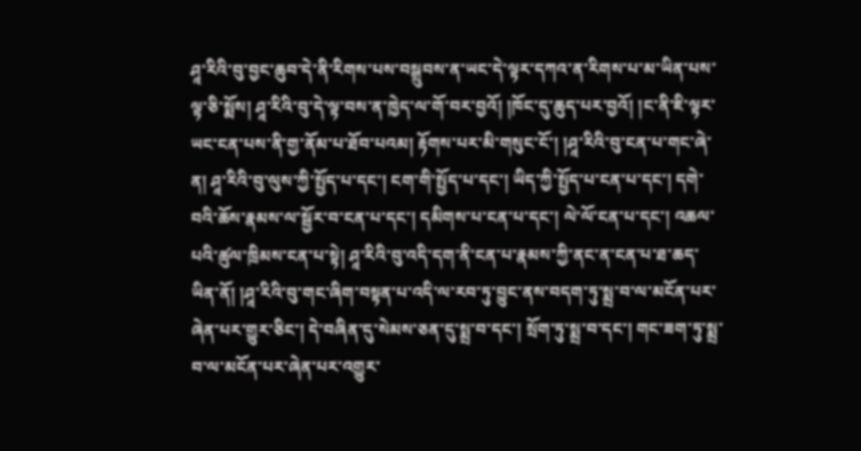ཤཱ་རིའི་བུ་བྱང་ཆུབ་དེ་ནི་རིགས་པས་བསྒྲུབས་ན་ཡང་དེ་ལྟར་དཀའ་ན་རིགས་པ་མ་ཡིན་པས་ལྟ་ཅི་སྨོས། ཤཱ་རིའི་བུ་དེ་ལྟ་བས་ན་ཁྱེད་ལ་གོ་བར་བྱའོ། །ཁོང་དུ་ཆུད་པར་བྱའོ། །ང་ནི་ཇི་ལྟར་ཡང་ངན་པས་ནི་གྱ་ནོམ་པ་ཐོབ་པའམ། རྟོགས་པར་མི་གསུང་ངོ་། །ཤཱ་རིའི་བུ་ངན་པ་གང་ཞེ་ན། ཤཱ་རིའི་བུ་ལུས་ཀྱི་སྤྱོད་པ་དང་། ངག་གི་སྤྱོད་པ་དང་། ཡིད་ཀྱི་སྤྱོད་པ་ངན་པ་དང་། དགེ་བའི་ཆོས་རྣམས་ལ་སྦྱོར་བ་ངན་པ་དང་། དམིགས་པ་ངན་པ་དང་། ལེ་ལོ་ངན་པ་དང་། འཆལ་པའི་ཚུལ་ཁྲིམས་ངན་པ་སྟེ། ཤཱ་རིའི་བུ་འདི་དག་ནི་ངན་པ་རྣམས་ཀྱི་ནང་ན་ངན་པ་ཐ་ཆད་ཡིན་ནོ། །ཤཱ་རིའི་བུ་གང་ཞིག་བསྟན་པ་འདི་ལ་རབ་ཏུ་བྱུང་ནས་བདག་ཏུ་སྨྲ་བ་ལ་མངོན་པར་ཞེན་པར་གྱུར་ཅིང་། དེ་བཞིན་དུ་སེམས་ཅན་དུ་སྨྲ་བ་དང་། སྲོག་ཏུ་སྨྲ་བ་དང་། གང་ཟག་ཏུ་སྨྲ་བ་ལ་མངོན་པར་ཞེན་པར་འགྱུར་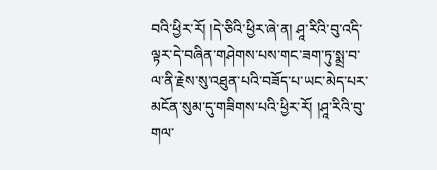བའི་ཕྱིར་རོ། །དེ་ཅིའི་ཕྱིར་ཞེ་ན། ཤཱ་རིའི་བུ་འདི་ལྟར་དེ་བཞིན་གཤེགས་པས་གང་ཟག་ཏུ་སྨྲ་བ་ལ་ནི་རྗེས་སུ་འཐུན་པའི་བཟོད་པ་ཡང་མེད་པར་མངོན་སུམ་དུ་གཟིགས་པའི་ཕྱིར་རོ། །ཤཱ་རིའི་བུ་གལ་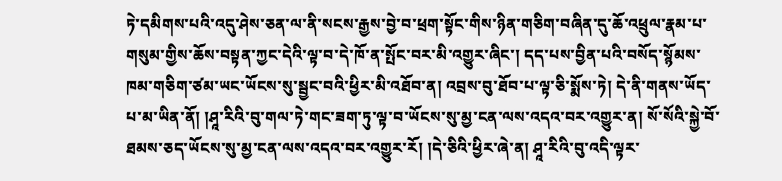ཏེ་དམིགས་པའི་འདུ་ཤེས་ཅན་ལ་ནི་སངས་རྒྱས་བྱེ་བ་ཕྲག་སྟོང་གིས་ཉིན་གཅིག་བཞིན་དུ་ཆོ་འཕྲུལ་རྣམ་པ་གསུམ་གྱིས་ཆོས་བསྟན་ཀྱང་དེའི་ལྟ་བ་དེ་ཁོ་ན་སྤོང་བར་མི་འགྱུར་ཞིང་། དད་པས་བྱིན་པའི་བསོད་སྙོམས་ཁམ་གཅིག་ཙམ་ཡང་ཡོངས་སུ་སྦྱང་བའི་ཕྱིར་མི་འཐོབ་ན། འབྲས་བུ་ཐོབ་པ་ལྟ་ཅི་སྨོས་ཏེ། དེ་ནི་གནས་ཡོད་པ་མ་ཡིན་ནོ། །ཤཱ་རིའི་བུ་གལ་ཏེ་གང་ཟག་ཏུ་ལྟ་བ་ཡོངས་སུ་མྱ་ངན་ལས་འདའ་བར་འགྱུར་ན། སོ་སོའི་སྐྱེ་བོ་ཐམས་ཅད་ཡོངས་སུ་མྱ་ངན་ལས་འདའ་བར་འགྱུར་རོ། །དེ་ཅིའི་ཕྱིར་ཞེ་ན། ཤཱ་རིའི་བུ་འདི་ལྟར་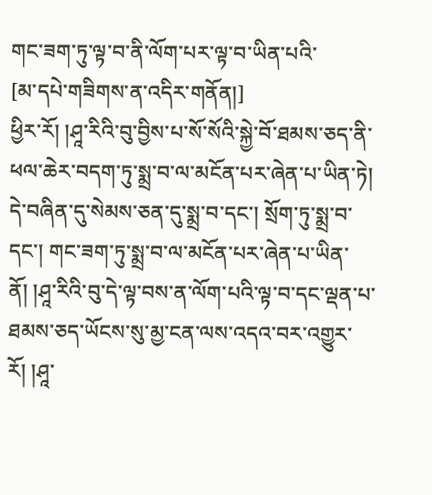གང་ཟག་ཏུ་ལྟ་བ་ནི་ལོག་པར་ལྟ་བ་ཡིན་པའི་
[མ་དཔེ་གཟིགས་ན་འདིར་གནོན།]
ཕྱིར་རོ། །ཤཱ་རིའི་བུ་བྱིས་པ་སོ་སོའི་སྐྱེ་བོ་ཐམས་ཅད་ནི་ཕལ་ཆེར་བདག་ཏུ་སྨྲ་བ་ལ་མངོན་པར་ཞེན་པ་ཡིན་ཏེ། དེ་བཞིན་དུ་སེམས་ཅན་དུ་སྨྲ་བ་དང་། སྲོག་ཏུ་སྨྲ་བ་དང་། གང་ཟག་ཏུ་སྨྲ་བ་ལ་མངོན་པར་ཞེན་པ་ཡིན་ནོ། །ཤཱ་རིའི་བུ་དེ་ལྟ་བས་ན་ལོག་པའི་ལྟ་བ་དང་ལྡན་པ་ཐམས་ཅད་ཡོངས་སུ་མྱ་ངན་ལས་འདའ་བར་འགྱུར་རོ། །ཤཱ་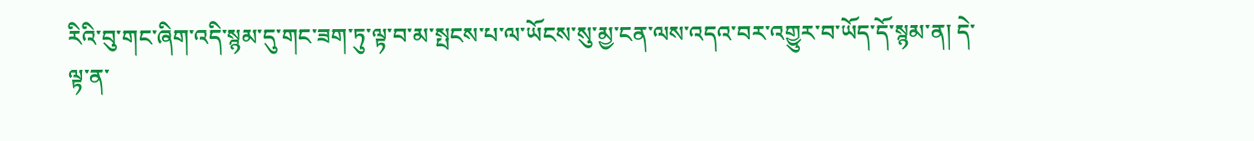རིའི་བུ་གང་ཞིག་འདི་སྙམ་དུ་གང་ཟག་ཏུ་ལྟ་བ་མ་སྤངས་པ་ལ་ཡོངས་སུ་མྱ་ངན་ལས་འདའ་བར་འགྱུར་བ་ཡོད་དོ་སྙམ་ན། དེ་ལྟ་ན་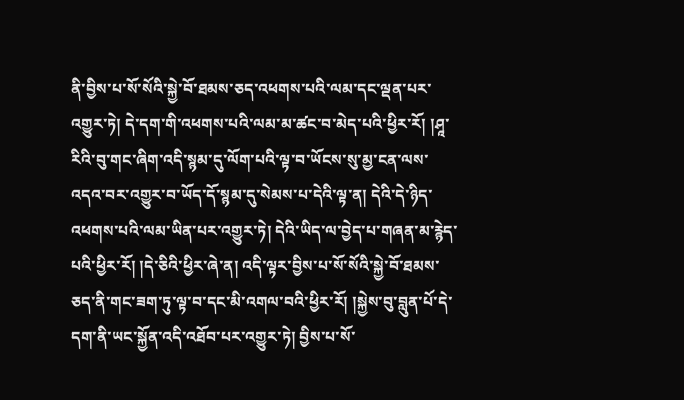ནི་བྱིས་པ་སོ་སོའི་སྐྱེ་བོ་ཐམས་ཅད་འཕགས་པའི་ལམ་དང་ལྡན་པར་འགྱུར་ཏེ། དེ་དག་གི་འཕགས་པའི་ལམ་མ་ཚང་བ་མེད་པའི་ཕྱིར་རོ། །ཤཱ་རིའི་བུ་གང་ཞིག་འདི་སྙམ་དུ་ལོག་པའི་ལྟ་བ་ཡོངས་སུ་མྱ་ངན་ལས་འདའ་བར་འགྱུར་བ་ཡོད་དོ་སྙམ་དུ་སེམས་པ་དེའི་ལྟ་ན། དེའི་དེ་ཉིད་འཕགས་པའི་ལམ་ཡིན་པར་འགྱུར་ཏེ། དེའི་ཡིད་ལ་བྱེད་པ་གཞན་མ་རྙེད་པའི་ཕྱིར་རོ། །དེ་ཅིའི་ཕྱིར་ཞེ་ན། འདི་ལྟར་བྱིས་པ་སོ་སོའི་སྐྱེ་བོ་ཐམས་ཅད་ནི་གང་ཟག་ཏུ་ལྟ་བ་དང་མི་འགལ་བའི་ཕྱིར་རོ། །སྐྱེས་བུ་བླུན་པོ་དེ་དག་ནི་ཡང་སྐྱོན་འདི་འཐོབ་པར་འགྱུར་ཏེ། བྱིས་པ་སོ་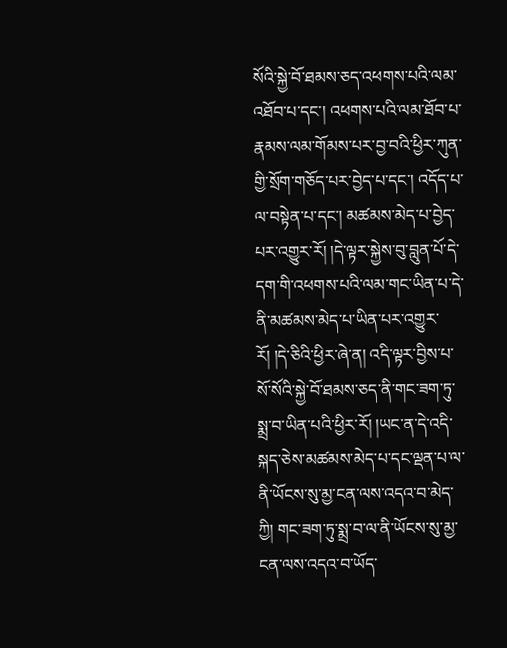སོའི་སྐྱེ་བོ་ཐམས་ཅད་འཕགས་པའི་ལམ་འཐོབ་པ་དང་། འཕགས་པའི་ལམ་ཐོབ་པ་རྣམས་ལམ་གོམས་པར་བྱ་བའི་ཕྱིར་ཀུན་གྱི་སྲོག་གཅོད་པར་བྱེད་པ་དང་། འདོད་པ་ལ་བསྟེན་པ་དང་། མཚམས་མེད་པ་བྱེད་པར་འགྱུར་རོ། །དེ་ལྟར་སྐྱེས་བུ་བླུན་པོ་དེ་དག་གི་འཕགས་པའི་ལམ་གང་ཡིན་པ་དེ་ནི་མཚམས་མེད་པ་ཡིན་པར་འགྱུར་རོ། །དེ་ཅིའི་ཕྱིར་ཞེ་ན། འདི་ལྟར་བྱིས་པ་སོ་སོའི་སྐྱེ་བོ་ཐམས་ཅད་ནི་གང་ཟག་ཏུ་སྨྲ་བ་ཡིན་པའི་ཕྱིར་རོ། །ཡང་ན་དེ་འདི་སྐད་ཅེས་མཚམས་མེད་པ་དང་ལྡན་པ་ལ་ནི་ཡོངས་སུ་མྱ་ངན་ལས་འདའ་བ་མེད་ཀྱི། གང་ཟག་ཏུ་སྨྲ་བ་ལ་ནི་ཡོངས་སུ་མྱ་ངན་ལས་འདའ་བ་ཡོད་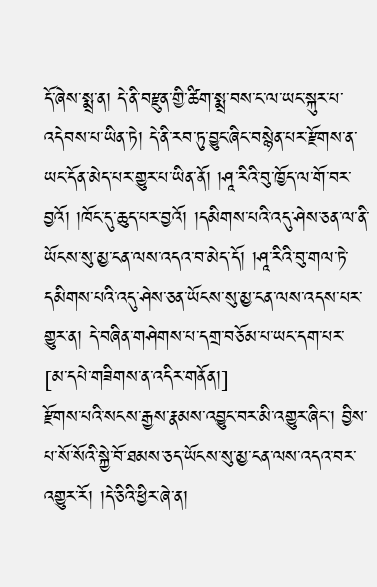དོ་ཞེས་སྨྲ་ན། དེ་ནི་བརྫུན་གྱི་ཚིག་སྨྲ་བས་ང་ལ་ཡང་སྐུར་པ་འདེབས་པ་ཡིན་ཏེ། དེ་ནི་རབ་ཏུ་བྱུང་ཞིང་བསྙེན་པར་རྫོགས་ན་ཡང་དོན་མེད་པར་གྱུར་པ་ཡིན་ནོ། །ཤཱ་རིའི་བུ་ཁྱོད་ལ་གོ་བར་བྱའོ། །ཁོང་དུ་ཆུད་པར་བྱའོ། །དམིགས་པའི་འདུ་ཤེས་ཅན་ལ་ནི་ཡོངས་སུ་མྱ་ངན་ལས་འདའ་བ་མེད་དོ། །ཤཱ་རིའི་བུ་གལ་ཏེ་དམིགས་པའི་འདུ་ཤེས་ཅན་ཡོངས་སུ་མྱ་ངན་ལས་འདས་པར་གྱུར་ན། དེ་བཞིན་གཤེགས་པ་དགྲ་བཅོམ་པ་ཡང་དག་པར་
[མ་དཔེ་གཟིགས་ན་འདིར་གནོན།]
རྫོགས་པའི་སངས་རྒྱས་རྣམས་འབྱུང་བར་མི་འགྱུར་ཞིང་། བྱིས་པ་སོ་སོའི་སྐྱེ་བོ་ཐམས་ཅད་ཡོངས་སུ་མྱ་ངན་ལས་འདའ་བར་འགྱུར་རོ། །དེ་ཅིའི་ཕྱིར་ཞེ་ན།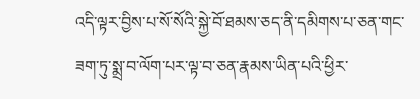འདི་ལྟར་བྱིས་པ་སོ་སོའི་སྐྱེ་བོ་ཐམས་ཅད་ནི་དམིགས་པ་ཅན་གང་ཟག་ཏུ་སྨྲ་བ་ལོག་པར་ལྟ་བ་ཅན་རྣམས་ཡིན་པའི་ཕྱིར་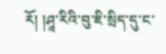རོ། །ཤཱ་རིའི་བུ་ཇི་སྲིད་དུ་ང་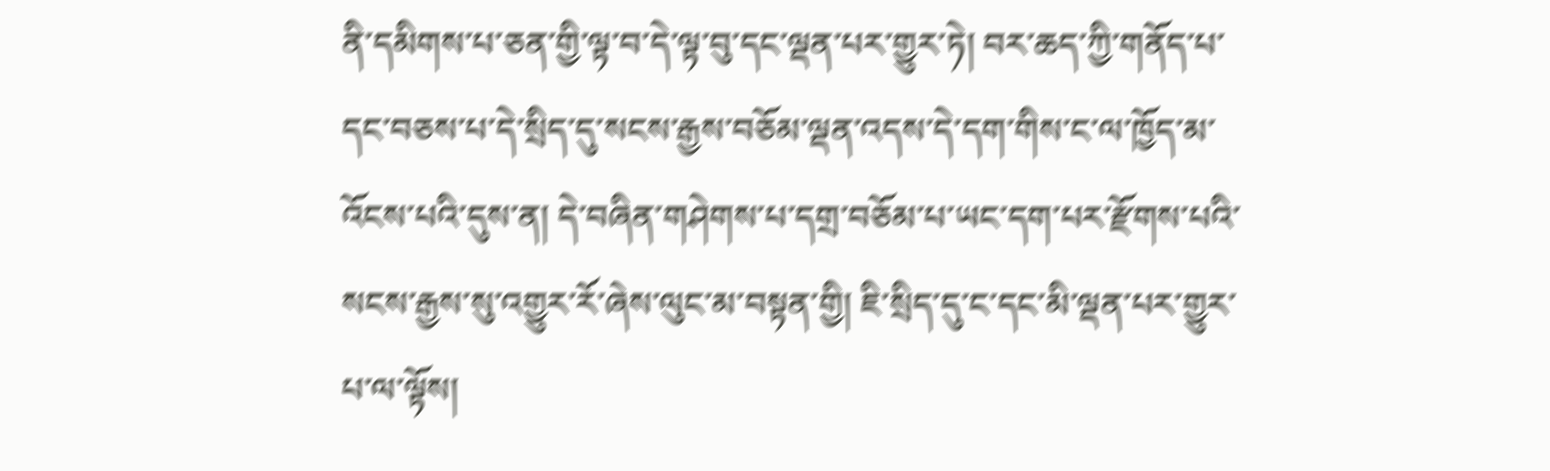ནི་དམིགས་པ་ཅན་གྱི་ལྟ་བ་དེ་ལྟ་བུ་དང་ལྡན་པར་གྱུར་ཏེ། བར་ཆད་ཀྱི་གནོད་པ་དང་བཅས་པ་དེ་སྲིད་དུ་སངས་རྒྱས་བཅོམ་ལྡན་འདས་དེ་དག་གིས་ང་ལ་ཁྱོད་མ་འོངས་པའི་དུས་ན། དེ་བཞིན་གཤེགས་པ་དགྲ་བཅོམ་པ་ཡང་དག་པར་རྫོགས་པའི་སངས་རྒྱས་སུ་འགྱུར་རོ་ཞེས་ལུང་མ་བསྟན་གྱི། ཇི་སྲིད་དུ་ང་དང་མི་ལྡན་པར་གྱུར་པ་ལ་ལྟོས།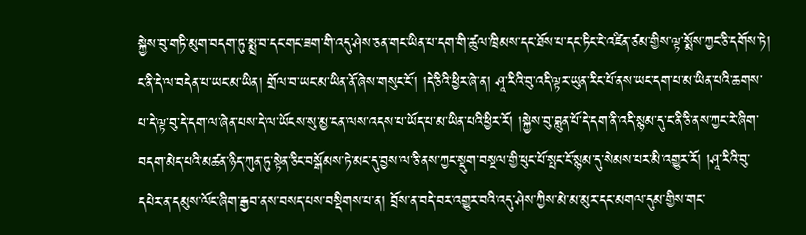སྐྱེས་བུ་གཏི་མུག་བདག་ཏུ་སྨྲ་བ་དང་གང་ཟག་གི་འདུ་ཤེས་ཅན་གང་ཡིན་པ་དག་གི་ཚུལ་ཁྲིམས་དང་ཐོས་པ་དང་ཏིང་ངེ་འཛིན་ཙམ་གྱིས་ལྟ་སྨོས་ཀྱང་ཅི་དགོས་ཏེ། ང་ནི་དེ་ལ་བདེན་པ་ཡང་མ་ཡིན། གྲོལ་བ་ཡང་མ་ཡིན་ནོ་ཞེས་གསུང་ངོ་། །དེ་ཅིའི་ཕྱིར་ཞེ་ན། ཤཱ་རིའི་བུ་འདི་ལྟར་ཡུན་རིང་པོ་ནས་ཡང་དག་པ་མ་ཡིན་པའི་ཆགས་པ་དེ་ལྟ་བུ་དེ་དག་ལ་ཞེན་པས་དེ་ལ་ཡོངས་སུ་མྱ་ངན་ལས་འདས་པ་ཡོད་པ་མ་ཡིན་པའི་ཕྱིར་རོ། །སྐྱེས་བུ་བླུན་པོ་དེ་དག་ནི་འདི་སྙམ་དུ་ང་ནི་ཅི་ནས་ཀྱང་རེ་ཞིག་བདག་མེད་པའི་མཚན་ཉིད་ཀུན་ཏུ་སྟེན་ཅིང་བསྒོམས་ཏེ་མང་དུ་བྱས་ལ་ཅི་ནས་ཀྱང་སྡུག་བསྔལ་གྱི་ཕུང་པོ་སྤང་ངོ་སྙམ་དུ་སེམས་པར་མི་འགྱུར་རོ། །ཤཱ་རིའི་བུ་དཔེར་ན་དམུས་ལོང་ཞིག་རྒྱབ་ནས་བསད་པས་བསྡིགས་པ་ན། བྲོས་ན་བདེ་བར་འགྱུར་བའི་འདུ་ཤེས་ཀྱིས་མེ་མ་མུར་དང་མགལ་དུམ་གྱིས་གང་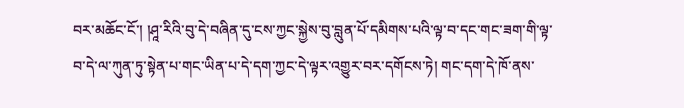བར་མཆོང་ངོ་། །ཤཱ་རིའི་བུ་དེ་བཞིན་དུ་ངས་ཀྱང་སྐྱེས་བུ་བླུན་པོ་དམིགས་པའི་ལྟ་བ་དང་གང་ཟག་གི་ལྟ་བ་དེ་ལ་ཀུན་ཏུ་སྟེན་པ་གང་ཡིན་པ་དེ་དག་ཀྱང་དེ་ལྟར་འགྱུར་བར་དགོངས་ཏེ། གང་དག་དེ་ཁོ་ནས་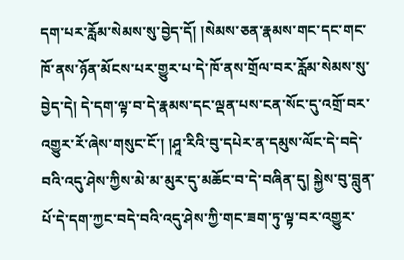དག་པར་རློམ་སེམས་སུ་བྱེད་དོ། །སེམས་ཅན་རྣམས་གང་དང་གང་ཁོ་ནས་ཉོན་མོངས་པར་གྱུར་པ་དེ་ཁོ་ནས་གྲོལ་བར་རློམ་སེམས་སུ་བྱེད་དེ། དེ་དག་ལྟ་བ་དེ་རྣམས་དང་ལྡན་པས་ངན་སོང་དུ་འགྲོ་བར་འགྱུར་རོ་ཞེས་གསུང་ངོ་། །ཤཱ་རིའི་བུ་དཔེར་ན་དམུས་ལོང་དེ་བདེ་བའི་འདུ་ཤེས་ཀྱིས་མེ་མ་མུར་དུ་མཆོང་བ་དེ་བཞིན་དུ། སྐྱེས་བུ་བླུན་པོ་དེ་དག་ཀྱང་བདེ་བའི་འདུ་ཤེས་ཀྱི་གང་ཟག་ཏུ་ལྟ་བར་འགྱུར་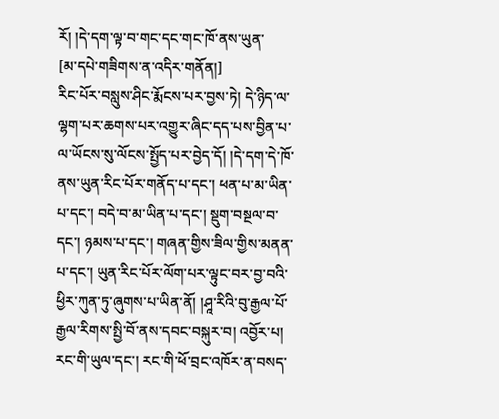རོ། །དེ་དག་ལྟ་བ་གང་དང་གང་ཁོ་ནས་ཡུན་
[མ་དཔེ་གཟིགས་ན་འདིར་གནོན།]
རིང་པོར་བསླུས་ཤིང་རྨོངས་པར་བྱས་ཏེ། དེ་ཉིད་ལ་ལྷག་པར་ཆགས་པར་འགྱུར་ཞིང་དད་པས་བྱིན་པ་ལ་ཡོངས་སུ་ལོངས་སྤྱོད་པར་བྱེད་དོ། །དེ་དག་དེ་ཁོ་ནས་ཡུན་རིང་པོར་གནོད་པ་དང་། ཕན་པ་མ་ཡིན་པ་དང་། བདེ་བ་མ་ཡིན་པ་དང་། སྡུག་བསྔལ་བ་དང་། ཉམས་པ་དང་། གཞན་གྱིས་ཟིལ་གྱིས་མནན་པ་དང་། ཡུན་རིང་པོར་ལོག་པར་ལྟུང་བར་བྱ་བའི་ཕྱིར་ཀུན་ཏུ་ཞུགས་པ་ཡིན་ནོ། །ཤཱ་རིའི་བུ་རྒྱལ་པོ་རྒྱལ་རིགས་སྤྱི་བོ་ནས་དབང་བསྐུར་བ། འབྱོར་པ། རང་གི་ཡུལ་དང་། རང་གི་ཕོ་བྲང་འཁོར་ན་བསད་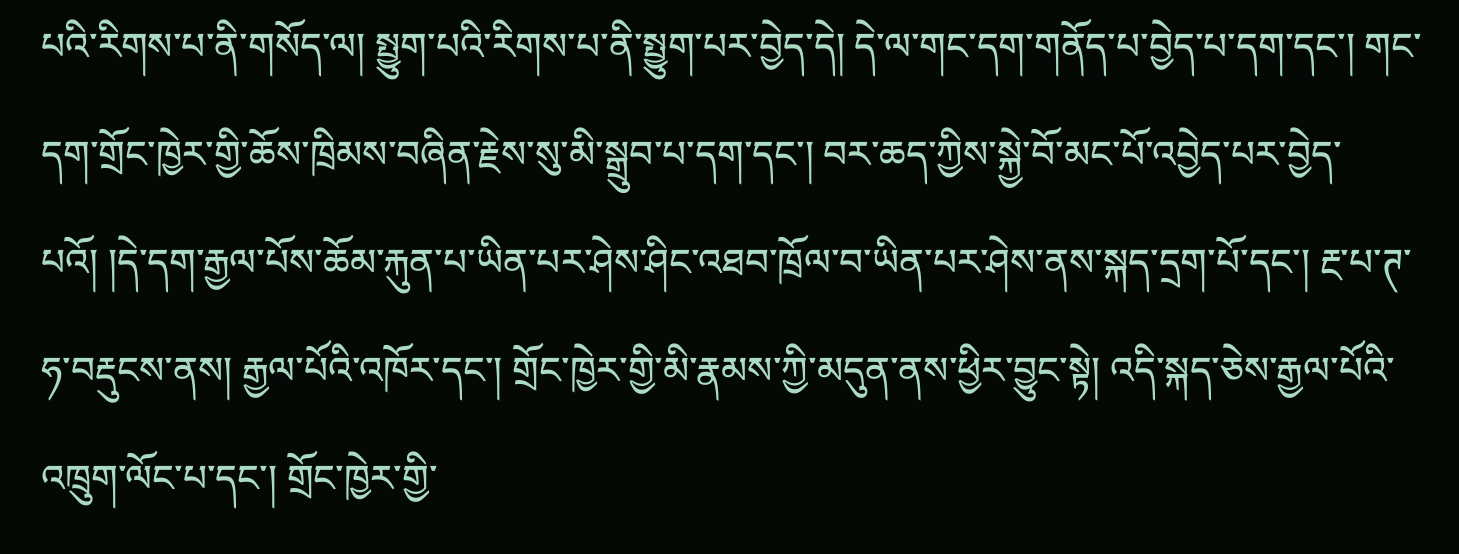པའི་རིགས་པ་ནི་གསོད་ལ། སྤྱུག་པའི་རིགས་པ་ནི་སྤྱུག་པར་བྱེད་དེ། དེ་ལ་གང་དག་གནོད་པ་བྱེད་པ་དག་དང་། གང་དག་གྲོང་ཁྱེར་གྱི་ཆོས་ཁྲིམས་བཞིན་རྗེས་སུ་མི་སྒྲུབ་པ་དག་དང་། བར་ཆད་ཀྱིས་སྐྱེ་བོ་མང་པོ་འབྱེད་པར་བྱེད་པའོ། །དེ་དག་རྒྱལ་པོས་ཆོམ་རྐུན་པ་ཡིན་པར་ཤེས་ཤིང་འཐབ་ཁྲོལ་བ་ཡིན་པར་ཤེས་ནས་སྐད་དྲག་པོ་དང་། རྔ་པ་ཊ་ཧ་བརྡུངས་ནས། རྒྱལ་པོའི་འཁོར་དང་། གྲོང་ཁྱེར་གྱི་མི་རྣམས་ཀྱི་མདུན་ནས་ཕྱིར་བྱུང་སྟེ། འདི་སྐད་ཅེས་རྒྱལ་པོའི་འཁྲུག་ལོང་པ་དང་། གྲོང་ཁྱེར་གྱི་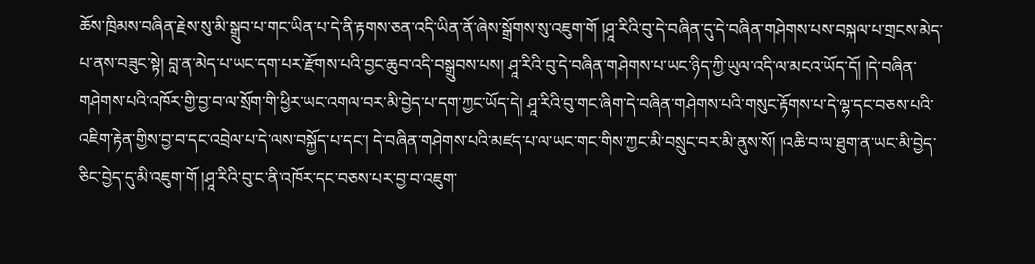ཆོས་ཁྲིམས་བཞིན་རྗེས་སུ་མི་སྒྲུབ་པ་གང་ཡིན་པ་དེ་ནི་རྟགས་ཅན་འདི་ཡིན་ནོ་ཞེས་སྒྲོགས་སུ་འཇུག་གོ །ཤཱ་རིའི་བུ་དེ་བཞིན་དུ་དེ་བཞིན་གཤེགས་པས་བསྐལ་པ་གྲངས་མེད་པ་ནས་བཟུང་སྟེ། བླ་ན་མེད་པ་ཡང་དག་པར་རྫོགས་པའི་བྱང་ཆུབ་འདི་བསྒྲུབས་པས། ཤཱ་རིའི་བུ་དེ་བཞིན་གཤེགས་པ་ཡང་ཉིད་ཀྱི་ཡུལ་འདི་ལ་མངའ་ཡོད་དོ། །དེ་བཞིན་གཤེགས་པའི་འཁོར་གྱི་བྱ་བ་ལ་སྲོག་གི་ཕྱིར་ཡང་འགལ་བར་མི་བྱེད་པ་དག་ཀྱང་ཡོད་དེ། ཤཱ་རིའི་བུ་གང་ཞིག་དེ་བཞིན་གཤེགས་པའི་གསུང་རྟོགས་པ་དེ་ལྷ་དང་བཅས་པའི་འཇིག་རྟེན་གྱིས་བྱ་བ་དང་འབྲེལ་པ་དེ་ལས་བསྐྱོད་པ་དང་། དེ་བཞིན་གཤེགས་པའི་མཛད་པ་ལ་ཡང་གང་གིས་ཀྱང་མི་བསྲུང་བར་མི་ནུས་སོ། །འཆི་བ་ལ་ཐུག་ན་ཡང་མི་བྱེད་ཅིང་བྱེད་དུ་མི་འཇུག་གོ །ཤཱ་རིའི་བུ་ང་ནི་འཁོར་དང་བཅས་པར་བྱ་བ་འཇུག་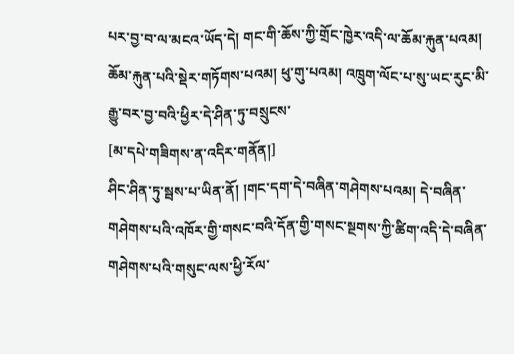པར་བྱ་བ་ལ་མངའ་ཡོད་དེ། གང་གི་ཆོས་ཀྱི་གྲོང་ཁྱེར་འདི་ལ་ཆོམ་རྐུན་པའམ། ཆོམ་རྐུན་པའི་སྡེར་གཏོགས་པའམ། ཕུ་གུ་པའམ། འཁྲུག་ལོང་པ་སུ་ཡང་རུང་མི་རྒྱུ་བར་བྱ་བའི་ཕྱིར་དེ་ཤིན་ཏུ་བསྲུངས་
[མ་དཔེ་གཟིགས་ན་འདིར་གནོན།]
ཤིང་ཤིན་ཏུ་སྦས་པ་ཡིན་ནོ། །གང་དག་དེ་བཞིན་གཤེགས་པའམ། དེ་བཞིན་གཤེགས་པའི་འཁོར་གྱི་གསང་བའི་དོན་གྱི་གསང་སྔགས་ཀྱི་ཚིག་འདི་དེ་བཞིན་གཤེགས་པའི་གསུང་ལས་ཕྱི་རོལ་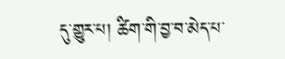དུ་གྱུར་པ། ཚིག་གི་བྱ་བ་མེད་པ་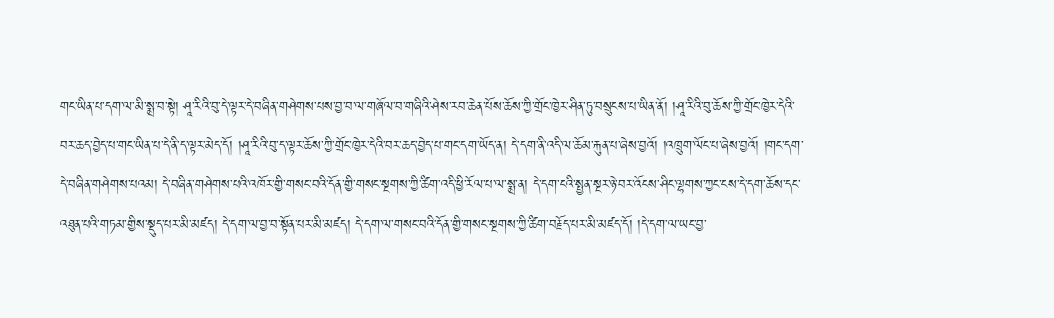གང་ཡིན་པ་དག་ལ་མི་སྨྲ་བ་སྟེ། ཤཱ་རིའི་བུ་དེ་ལྟར་དེ་བཞིན་གཤེགས་པས་བྱ་བ་ལ་གཞོལ་བ་གཞིའི་ཤེས་རབ་ཆེན་པོས་ཆོས་ཀྱི་གྲོང་ཁྱེར་ཤིན་ཏུ་བསྲུངས་པ་ཡིན་ནོ། །ཤཱ་རིའི་བུ་ཆོས་ཀྱི་གྲོང་ཁྱེར་དེའི་བར་ཆད་བྱེད་པ་གང་ཡིན་པ་དེ་ནི་ད་ལྟར་མེད་དོ། །ཤཱ་རིའི་བུ་ད་ལྟར་ཆོས་ཀྱི་གྲོང་ཁྱེར་དེའི་བར་ཆད་བྱེད་པ་གང་དག་ཡོད་ན། དེ་དག་ནི་འདི་ལ་ཆོམ་རྐུན་པ་ཞེས་བྱའོ། །འཁྲུག་ལོང་པ་ཞེས་བྱའོ། །གང་དག་དེ་བཞིན་གཤེགས་པའམ། དེ་བཞིན་གཤེགས་པའི་འཁོར་གྱི་གསང་བའི་དོན་གྱི་གསང་སྔགས་ཀྱི་ཚིག་འདི་ཕྱི་རོལ་པ་ལ་སྨྲ་ན། དེ་དག་ངའི་སྤྱན་སྔར་ཉེ་བར་འོངས་ཤིང་ལྷགས་ཀྱང་ངས་དེ་དག་ཆོས་དང་འཐུན་པའི་གཏམ་གྱིས་སྡུད་པར་མི་མཛད། དེ་དག་ལ་བྱ་བ་སྟོན་པར་མི་མཛད། དེ་དག་ལ་གསང་བའི་དོན་གྱི་གསང་སྔགས་ཀྱི་ཚིག་བརྗོད་པར་མི་མཛད་དོ། །དེ་དག་ལ་ཡང་བྱ་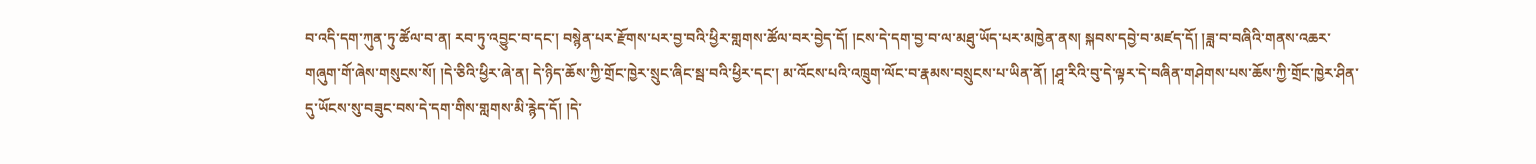བ་འདི་དག་ཀུན་ཏུ་ཚོལ་བ་ན། རབ་ཏུ་འབྱུང་བ་དང་། བསྙེན་པར་རྫོགས་པར་བྱ་བའི་ཕྱིར་གླགས་ཚོལ་བར་བྱེད་དོ། །ངས་དེ་དག་བྱ་བ་ལ་མཐུ་ཡོད་པར་མཁྱེན་ནས། སྐབས་དབྱེ་བ་མཛད་དོ། །ཟླ་བ་བཞིའི་གནས་འཆར་གཞུག་གོ་ཞེས་གསུངས་སོ། །དེ་ཅིའི་ཕྱིར་ཞེ་ན། དེ་ཉིད་ཆོས་ཀྱི་གྲོང་ཁྱེར་སྲུང་ཞིང་སྦ་བའི་ཕྱིར་དང་། མ་འོངས་པའི་འཁྲུག་ལོང་བ་རྣམས་བསྲུངས་པ་ཡིན་ནོ། །ཤཱ་རིའི་བུ་དེ་ལྟར་དེ་བཞིན་གཤེགས་པས་ཆོས་ཀྱི་གྲོང་ཁྱེར་ཤིན་དུ་ཡོངས་སུ་བཟུང་བས་དེ་དག་གིས་གླགས་མི་རྙེད་དོ། །དེ་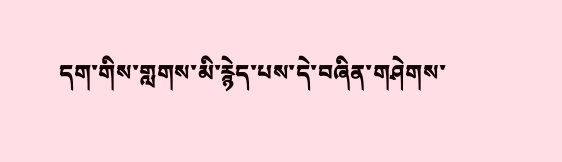དག་གིས་གླགས་མི་རྙེད་པས་དེ་བཞིན་གཤེགས་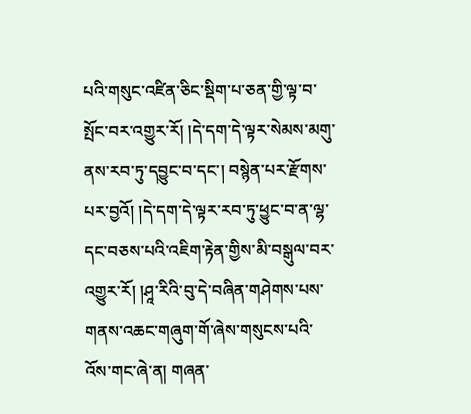པའི་གསུང་འཛིན་ཅིང་སྡིག་པ་ཅན་གྱི་ལྟ་བ་སྤོང་བར་འགྱུར་རོ། །དེ་དག་དེ་ལྟར་སེམས་མགུ་ནས་རབ་ཏུ་དབྱུང་བ་དང་། བསྙེན་པར་རྫོགས་པར་བྱའོ། །དེ་དག་དེ་ལྟར་རབ་ཏུ་ཕྱུང་བ་ན་ལྷ་དང་བཅས་པའི་འཇིག་རྟེན་གྱིས་མི་བསྒུལ་བར་འགྱུར་རོ། །ཤཱ་རིའི་བུ་དེ་བཞིན་གཤེགས་པས་གནས་འཆང་གཞུག་གོ་ཞེས་གསུངས་པའི་འོས་གང་ཞེ་ན། གཞན་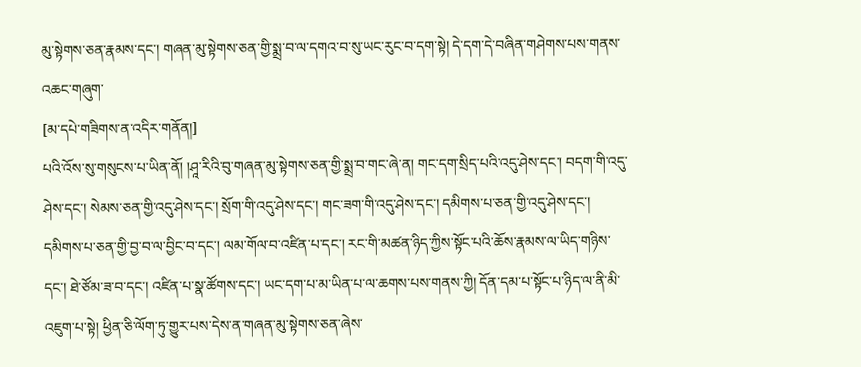མུ་སྟེགས་ཅན་རྣམས་དང་། གཞན་མུ་སྟེགས་ཅན་གྱི་སྨྲ་བ་ལ་དགའ་བ་སུ་ཡང་རུང་བ་དག་སྟེ། དེ་དག་དེ་བཞིན་གཤེགས་པས་གནས་འཆང་གཞུག་
[མ་དཔེ་གཟིགས་ན་འདིར་གནོན།]
པའི་འོས་སུ་གསུངས་པ་ཡིན་ནོ། །ཤཱ་རིའི་བུ་གཞན་མུ་སྟེགས་ཅན་གྱི་སྨྲ་བ་གང་ཞེ་ན། གང་དག་སྲིད་པའི་འདུ་ཤེས་དང་། བདག་གི་འདུ་ཤེས་དང་། སེམས་ཅན་གྱི་འདུ་ཤེས་དང་། སྲོག་གི་འདུ་ཤེས་དང་། གང་ཟག་གི་འདུ་ཤེས་དང་། དམིགས་པ་ཅན་གྱི་འདུ་ཤེས་དང་། དམིགས་པ་ཅན་གྱི་བྱ་བ་ལ་བྱིང་བ་དང་། ལམ་གོལ་བ་འཛིན་པ་དང་། རང་གི་མཚན་ཉིད་ཀྱིས་སྟོང་པའི་ཆོས་རྣམས་ལ་ཡིད་གཉིས་དང་། ཐེ་ཙོམ་ཟ་བ་དང་། འཛིན་པ་སྣ་ཚོགས་དང་། ཡང་དག་པ་མ་ཡིན་པ་ལ་ཆགས་པས་གནས་ཀྱི། དོན་དམ་པ་སྟོང་པ་ཉིད་ལ་ནི་མི་འཇུག་པ་སྟེ། ཕྱིན་ཅི་ལོག་ཏུ་གྱུར་པས་དེས་ན་གཞན་མུ་སྟེགས་ཅན་ཞེས་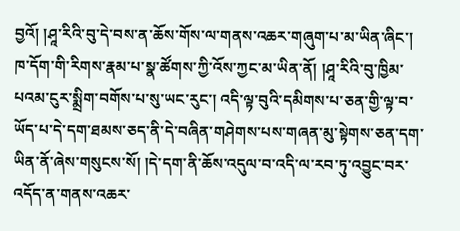བྱའོ། །ཤཱ་རིའི་བུ་དེ་བས་ན་ཆོས་གོས་ལ་གནས་འཆར་གཞུག་པ་མ་ཡིན་ཞིང་། ཁ་དོག་གི་རིགས་རྣམ་པ་སྣ་ཚོགས་ཀྱི་འོས་ཀྱང་མ་ཡིན་ནོ། །ཤཱ་རིའི་བུ་ཁྱིམ་པའམ་ངུར་སྨྲིག་བགོས་པ་སུ་ཡང་རུང་། འདི་ལྟ་བུའི་དམིགས་པ་ཅན་གྱི་ལྟ་བ་ཡོད་པ་དེ་དག་ཐམས་ཅད་ནི་དེ་བཞིན་གཤེགས་པས་གཞན་མུ་སྟེགས་ཅན་དག་ཡིན་ནོ་ཞེས་གསུངས་སོ། །དེ་དག་ནི་ཆོས་འདུལ་བ་འདི་ལ་རབ་ཏུ་འབྱུང་བར་འདོད་ན་གནས་འཆར་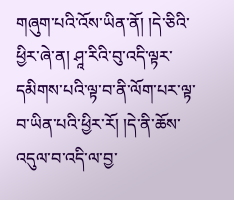གཞུག་པའི་འོས་ཡིན་ནོ། །དེ་ཅིའི་ཕྱིར་ཞེ་ན། ཤཱ་རིའི་བུ་འདི་ལྟར་དམིགས་པའི་ལྟ་བ་ནི་ལོག་པར་ལྟ་བ་ཡིན་པའི་ཕྱིར་རོ། །དེ་ནི་ཆོས་འདུལ་བ་འདི་ལ་བྱ་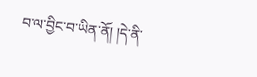བ་ལ་བྱིང་བ་ཡིན་ནོ། །དེ་ནི་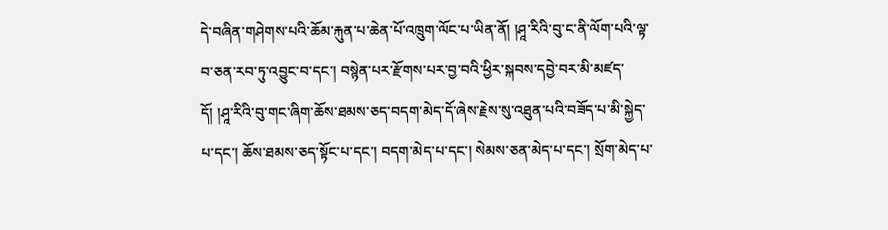དེ་བཞིན་གཤེགས་པའི་ཆོམ་རྐུན་པ་ཆེན་པོ་འཁྲུག་ལོང་པ་ཡིན་ནོ། །ཤཱ་རིའི་བུ་ང་ནི་ལོག་པའི་ལྟ་བ་ཅན་རབ་ཏུ་འབྱུང་བ་དང་། བསྙེན་པར་རྫོགས་པར་བྱ་བའི་ཕྱིར་སྐབས་དབྱེ་བར་མི་མཛད་དོ། །ཤཱ་རིའི་བུ་གང་ཞིག་ཆོས་ཐམས་ཅད་བདག་མེད་དོ་ཞེས་རྗེས་སུ་འཐུན་པའི་བཟོད་པ་མི་སྐྱེད་པ་དང་། ཆོས་ཐམས་ཅད་སྟོང་པ་དང་། བདག་མེད་པ་དང་། སེམས་ཅན་མེད་པ་དང་། སྲོག་མེད་པ་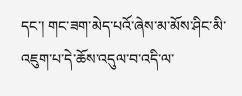དང་། གང་ཟག་མེད་པའོ་ཞེས་མ་མོས་ཤིང་མི་འཇུག་པ་དེ་ཆོས་འདུལ་བ་འདི་ལ་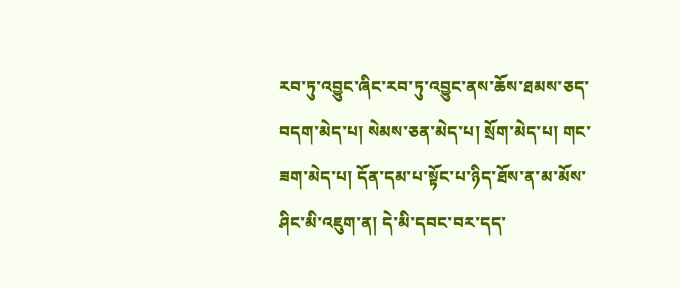རབ་ཏུ་འབྱུང་ཞིང་རབ་ཏུ་འབྱུང་ནས་ཆོས་ཐམས་ཅད་བདག་མེད་པ། སེམས་ཅན་མེད་པ། སྲོག་མེད་པ། གང་ཟག་མེད་པ། དོན་དམ་པ་སྟོང་པ་ཉིད་ཐོས་ན་མ་མོས་ཤིང་མི་འཇུག་ན། དེ་མི་དབང་བར་དད་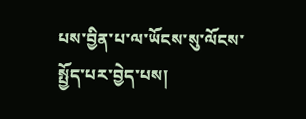པས་བྱིན་པ་ལ་ཡོངས་སུ་ལོངས་སྤྱོད་པར་བྱེད་པས།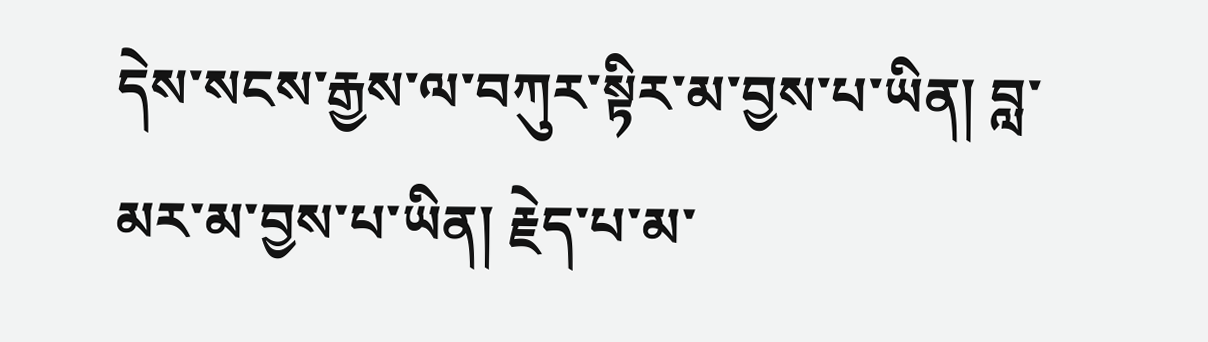དེས་སངས་རྒྱས་ལ་བཀུར་སྟིར་མ་བྱས་པ་ཡིན། བླ་མར་མ་བྱས་པ་ཡིན། རྗེད་པ་མ་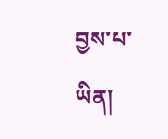བྱས་པ་ཡིན།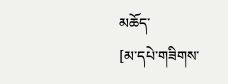མཆོད་
[མ་དཔེ་གཟིགས་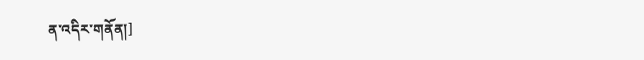ན་འདིར་གནོན།]